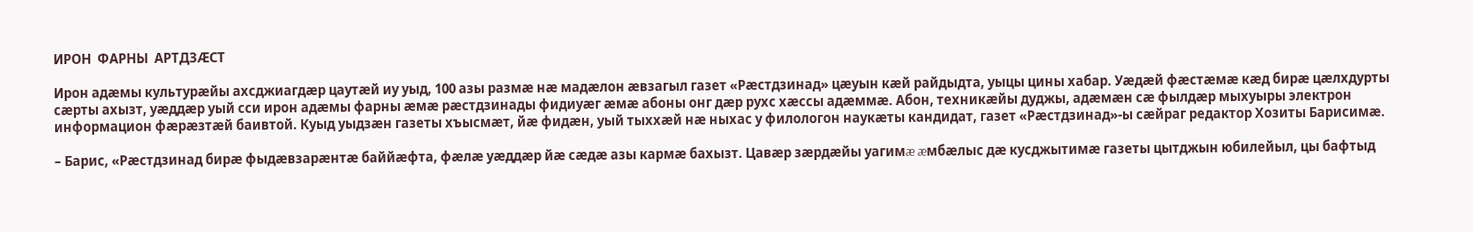ИРОН  ФАРНЫ  АРТДЗÆСТ

Ирон адæмы культурæйы ахсджиагдæр цаутæй иу уыд, 100 азы размæ нæ мадæлон æвзагыл газет «Рæстдзинад» цæуын кæй райдыдта, уыцы цины хабар. Уæдæй фæстæмæ кæд бирæ цæлхдурты сæрты ахызт, уæддæр уый сси ирон адæмы фарны æмæ рæстдзинады фидиуæг æмæ абоны онг дæр рухс хæссы адæммæ. Абон, техникæйы дуджы, адæмæн сæ фылдæр мыхуыры электрон информацион фæрæзтæй баивтой. Куыд уыдзæн газеты хъысмæт, йæ фидæн, уый тыххæй нæ ныхас у филологон наукæты кандидат, газет «Рæстдзинад»-ы сæйраг редактор Хозиты Барисимæ.

– Барис, «Рæстдзинад бирæ фыдæвзарæнтæ баййæфта, фæлæ уæддæр йæ сæдæ азы кармæ бахызт. Цавæр зæрдæйы уагимæ æмбæлыс дæ кусджытимæ газеты цытджын юбилейыл, цы бафтыд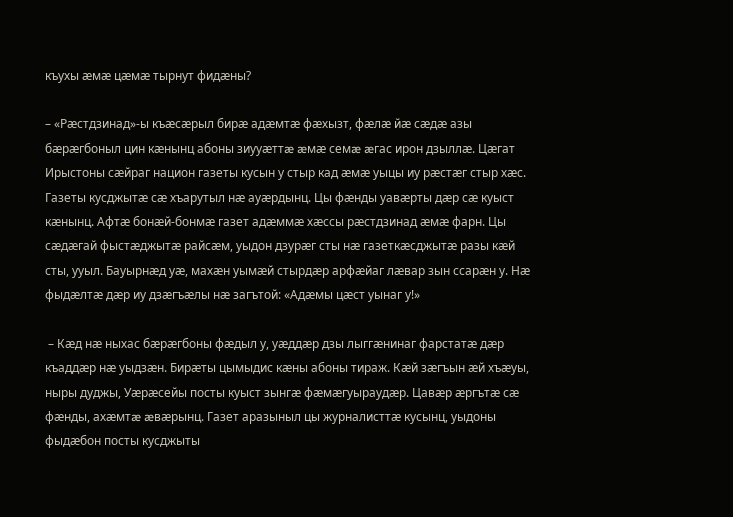къухы æмæ цæмæ тырнут фидæны?

– «Рæстдзинад»-ы къæсæрыл бирæ адæмтæ фæхызт, фæлæ йæ сæдæ азы бæрæгбоныл цин кæнынц абоны зиууæттæ æмæ семæ æгас ирон дзыллæ. Цæгат Ирыстоны сæйраг национ газеты кусын у стыр кад æмæ уыцы иу рæстæг стыр хæс. Газеты кусджытæ сæ хъарутыл нæ ауæрдынц. Цы фæнды уавæрты дæр сæ куыст кæнынц. Афтæ бонæй-бонмæ газет адæммæ хæссы рæстдзинад æмæ фарн. Цы сæдæгай фыстæджытæ райсæм, уыдон дзурæг сты нæ газеткæсджытæ разы кæй сты, ууыл. Бауырнæд уæ, махæн уымæй стырдæр арфæйаг лæвар зын ссарæн у. Нæ фыдæлтæ дæр иу дзæгъæлы нæ загътой: «Адæмы цæст уынаг у!»

 – Кæд нæ ныхас бæрæгбоны фæдыл у, уæддæр дзы лыггæнинаг фарстатæ дæр къаддæр нæ уыдзæн. Бирæты цымыдис кæны абоны тираж. Кæй зæгъын æй хъæуы, ныры дуджы, Уæрæсейы посты куыст зынгæ фæмæгуыраудæр. Цавæр æргътæ сæ фæнды, ахæмтæ æвæрынц. Газет аразыныл цы журналисттæ кусынц, уыдоны фыдæбон посты кусджыты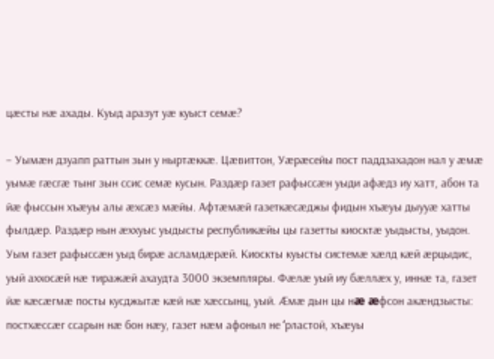цæсты нæ ахады. Куыд аразут уæ куыст семæ?

– Уымæн дзуапп раттын зын у ныртæккæ. Цæвиттон, Уæрæсейы пост паддзахадон нал у æмæ уымæ гæсгæ тынг зын ссис семæ кусын. Раздæр газет рафыссæн уыди афæдз иу хатт, абон та йæ фыссын хъæуы алы æхсæз мæйы. Афтæмæй газеткæсæджы фидын хъæуы дыууæ хатты фылдæр. Раздæр нын æххуыс уыдысты республикæйы цы газетты киосктæ уыдысты, уыдон. Уым газет рафыссæн уыд бирæ асламдæрæй. Киоскты куысты системæ хæлд кæй æрцыдис, уый аххосæй нæ тиражæй ахаудта 3000 экземпляры. Фæлæ уый иу бæллæх у, иннæ та, газет йæ кæсæгмæ посты кусджытæ кæй нæ хæссынц, уый. Æмæ дын цы нæ æфсон акæндзысты: постхæссæг ссарын нæ бон нæу, газет нæм афоныл не ʻрластой, хъæуы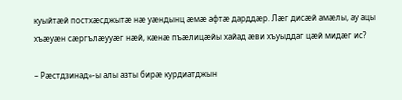куыйтæй постхæсджытæ нæ уæндынц æмæ афтæ дарддæр. Лæг дисæй амæлы, ау ацы хъæуæн сæргълæууæг нæй, кæнæ пъæлицæйы хайад æви хъуыддаг цæй мидæг ис?

– Рæстдзинад»-ы алы азты бирæ курдиатджын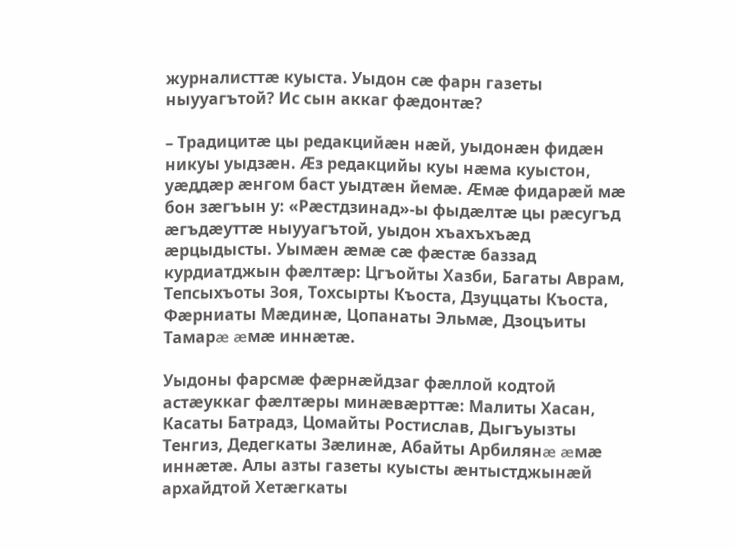журналисттæ куыста. Уыдон сæ фарн газеты ныууагътой? Ис сын аккаг фæдонтæ?

– Традицитæ цы редакцийæн нæй, уыдонæн фидæн никуы уыдзæн. Æз редакцийы куы нæма куыстон, уæддæр æнгом баст уыдтæн йемæ. Æмæ фидарæй мæ бон зæгъын у: «Рæстдзинад»-ы фыдæлтæ цы рæсугъд æгъдæуттæ ныууагътой, уыдон хъахъхъæд æрцыдысты. Уымæн æмæ сæ фæстæ баззад курдиатджын фæлтæр: Цгъойты Хазби, Багаты Аврам, Тепсыхъоты Зоя, Тохсырты Къоста, Дзуццаты Къоста, Фæрниаты Мæдинæ, Цопанаты Эльмæ, Дзоцъиты Тамарæ æмæ иннæтæ.

Уыдоны фарсмæ фæрнæйдзаг фæллой кодтой астæуккаг фæлтæры минæвæрттæ: Малиты Хасан, Касаты Батрадз, Цомайты Ростислав, Дыгъуызты Тенгиз, Дедегкаты Зæлинæ, Абайты Арбилянæ æмæ иннæтæ. Алы азты газеты куысты æнтыстджынæй архайдтой Хетæгкаты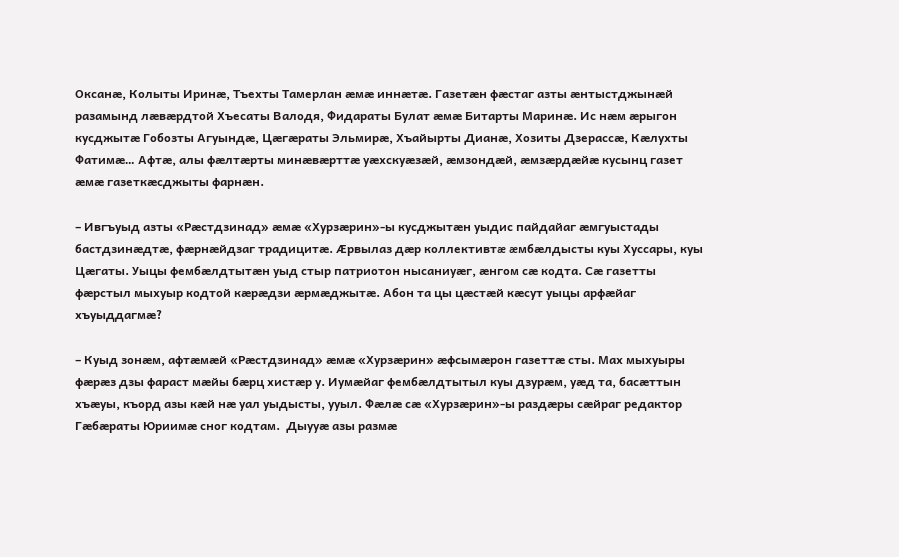Оксанæ, Колыты Иринæ, Тъехты Тамерлан æмæ иннæтæ. Газетæн фæстаг азты æнтыстджынæй разамынд лæвæрдтой Хъесаты Валодя, Фидараты Булат æмæ Битарты Маринæ. Ис нæм æрыгон кусджытæ Гобозты Агуындæ, Цæгæраты Эльмирæ, Хъайырты Дианæ, Хозиты Дзерассæ, Кæлухты Фатимæ… Афтæ, алы фæлтæрты минæвæрттæ уæхскуæзæй, æмзондæй, æмзæрдæйæ кусынц газет æмæ газеткæсджыты фарнæн.

– Ивгъуыд азты «Рæстдзинад» æмæ «Хурзæрин»-ы кусджытæн уыдис пайдайаг æмгуыстады бастдзинæдтæ, фæрнæйдзаг традицитæ. Æрвылаз дæр коллективтæ æмбæлдысты куы Хуссары, куы Цæгаты. Уыцы фембæлдтытæн уыд стыр патриотон нысаниуæг, æнгом сæ кодта. Сæ газетты фæрстыл мыхуыр кодтой кæрæдзи æрмæджытæ. Абон та цы цæстæй кæсут уыцы арфæйаг хъуыддагмæ?

– Куыд зонæм, афтæмæй «Рæстдзинад» æмæ «Хурзæрин» æфсымæрон газеттæ сты. Мах мыхуыры фæрæз дзы фараст мæйы бæрц хистæр у. Иумæйаг фембæлдтытыл куы дзурæм, уæд та, басæттын хъæуы, къорд азы кæй нæ уал уыдысты, ууыл. Фæлæ сæ «Хурзæрин»-ы раздæры сæйраг редактор Гæбæраты Юриимæ сног кодтам.  Дыууæ азы размæ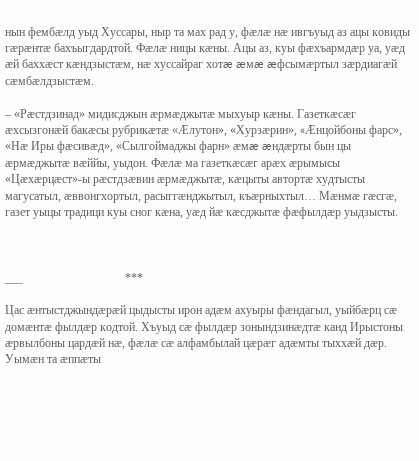нын фембæлд уыд Хуссары, ныр та мах рад у, фæлæ нæ ивгъуыд аз ацы ковиды гæрæнтæ бахъыгдардтой. Фæлæ ницы кæны. Ацы аз, куы фæхъармдæр уа, уæд æй баххæст кæндзыстæм, нæ хуссайраг хотæ æмæ æфсымæртыл зæрдиагæй сæмбæлдзыстæм.

– «Рæстдзинад» мидисджын æрмæджытæ мыхуыр кæны. Газеткæсæг æхсызгонæй бакæсы рубрикæтæ «Æлутон», «Хурзæрин», «Æнцойбоны фарс», «Нæ Иры фæсивæд», «Сылгоймаджы фарн» æмæ æндæрты бын цы æрмæджытæ вæййы, уыдон. Фæлæ ма газеткæсæг арæх æрымысы «Цæхæрцæст»-ы рæстдзæвин æрмæджытæ, кæцыты автортæ худтысты магусатыл, æввонгхортыл, расыггæнджытыл, къæрныхтыл… Мæнмæ гæсгæ, газет уыцы традици куы сног кæна, уæд йæ кæсджытæ фæфылдæр уыдзысты.



___                                  ***

Цас æнтыстджындæрæй цыдысты ирон адæм ахуыры фæндагыл, уыйбæрц сæ домæнтæ фылдæр кодтой. Хъуыд сæ фылдæр зонындзинæдтæ канд Ирыстоны æрвылбоны цардæй нæ, фæлæ сæ алфамбылай цæрæг адæмты тыххæй дæр. Уымæн та æппæты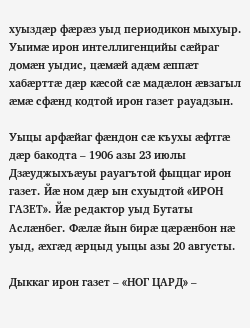хуыздæр фæрæз уыд периодикон мыхуыр. Уыимæ ирон интеллигенцийы сæйраг домæн уыдис, цæмæй адæм æппæт хабæрттæ дæр кæсой сæ мадæлон æвзагыл æмæ сфæнд кодтой ирон газет рауадзын.

Уыцы арфæйаг фæндон сæ къухы æфтгæ дæр бакодта – 1906 азы 23 июлы Дзæуджыхъæуы рауагътой фыццаг ирон газет. Йæ ном дæр ын схуыдтой «ИРОН ГАЗЕТ». Йæ редактор уыд Бутаты Аслæнбег. Фæлæ йын бирæ цæрæнбон нæ уыд, æхгæд æрцыд уыцы азы 20 августы.

Дыккаг ирон газет – «НОГ ЦАРД» –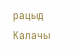рацыд Калачы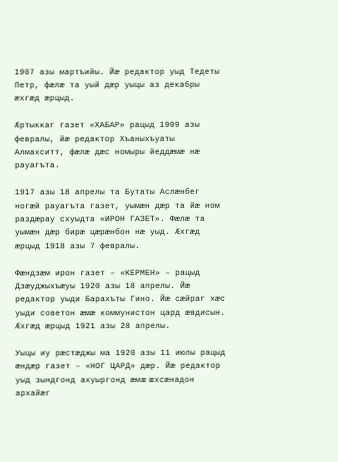1907 азы мартъийы. Йæ редактор уыд Тедеты Петр, фæлæ та уый дæр уыцы аз декабры æхгæд æрцыд.

Æртыккаг газет «ХАБАР» рацыд 1909 азы февралы, йæ редактор Хъаныхъуаты Алмахситт, фæлæ дæс номыры йеддæмæ нæ рауагъта.

1917 азы 18 апрелы та Бутаты Аслæнбег ногæй рауагъта газет, уымæн дæр та йæ ном раздæрау схуыдта «ИРОН ГАЗЕТ». Фæлæ та уымæн дæр бирæ цæрæнбон нæ уыд. Æхгæд æрцыд 1918 азы 7 февралы.

Фæндзæм ирон газет – «КЕРМЕН» – рацыд Дзæуджыхъæуы 1920 азы 18 апрелы. Йæ редактор уыди Барахъты Гино. Йæ сæйраг хæс уыди советон æмæ коммунистон цард æвдисын. Æхгæд æрцыд 1921 азы 28 апрелы.

Уыцы иу рæстæджы ма 1920 азы 11 июлы рацыд æндæр газет – «НОГ ЦАРД» дæр. Йæ редактор уыд зындгонд ахуыргонд æмæ æхсæнадон архайæг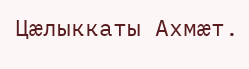Цæлыккаты Ахмæт.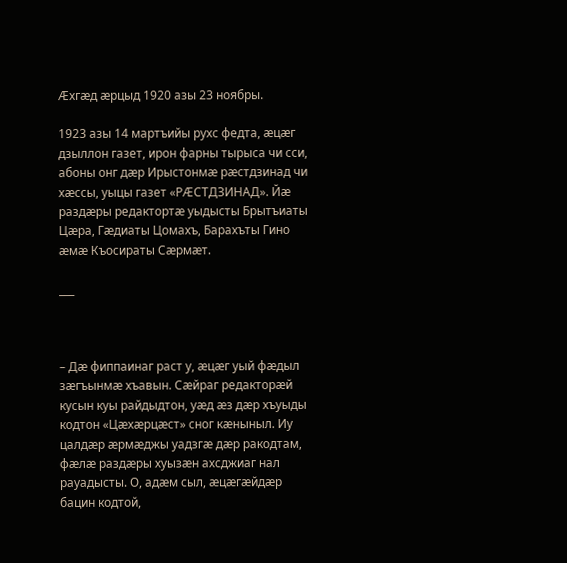Æхгæд æрцыд 1920 азы 23 ноябры.

1923 азы 14 мартъийы рухс федта, æцæг дзыллон газет, ирон фарны тырыса чи сси, абоны онг дæр Ирыстонмæ рæстдзинад чи хæссы, уыцы газет «РÆСТДЗИНАД». Йæ раздæры редактортæ уыдысты Брытъиаты Цæра, Гæдиаты Цомахъ, Барахъты Гино æмæ Къосираты Сæрмæт.

___



– Дæ фиппаинаг раст у, æцæг уый фæдыл зæгъынмæ хъавын. Сæйраг редакторæй кусын куы райдыдтон, уæд æз дæр хъуыды кодтон «Цæхæрцæст» сног кæныныл. Иу цалдæр æрмæджы уадзгæ дæр ракодтам, фæлæ раздæры хуызæн ахсджиаг нал рауадысты. О, адæм сыл, æцæгæйдæр бацин кодтой,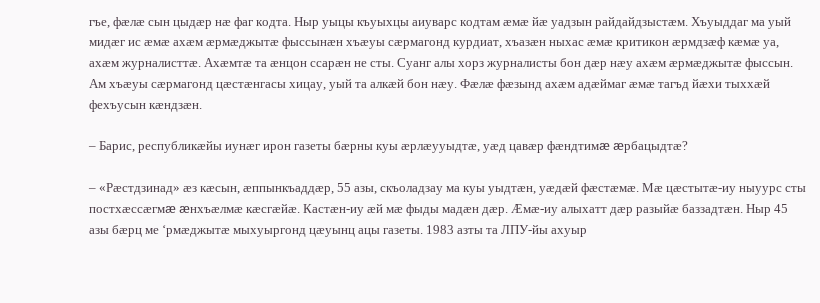гъе, фæлæ сын цыдæр нæ фаг кодта. Ныр уыцы къуыхцы аиуварс кодтам æмæ йæ уадзын райдайдзыстæм. Хъуыддаг ма уый мидæг ис æмæ ахæм æрмæджытæ фыссынæн хъæуы сæрмагонд курдиат, хъазæн ныхас æмæ критикон æрмдзæф кæмæ уа, ахæм журналисттæ. Ахæмтæ та æнцон ссарæн не сты. Суанг алы хорз журналисты бон дæр нæу ахæм æрмæджытæ фыссын. Ам хъæуы сæрмагонд цæстæнгасы хицау, уый та алкæй бон нæу. Фæлæ фæзынд ахæм адæймаг æмæ тагъд йæхи тыххæй фехъусын кæндзæн.

– Барис, республикæйы иунæг ирон газеты бæрны куы æрлæууыдтæ, уæд цавæр фæндтимæ æрбацыдтæ?

– «Рæстдзинад» æз кæсын, æппынкъаддæр, 55 азы, скъоладзау ма куы уыдтæн, уæдæй фæстæмæ. Мæ цæстытæ-иу ныуурс сты постхæссæгмæ æнхъæлмæ кæсгæйæ. Кастæн-иу æй мæ фыды мадæн дæр. Æмæ-иу алыхатт дæр разыйæ баззадтæн. Ныр 45 азы бæрц ме ‘рмæджытæ мыхуыргонд цæуынц ацы газеты. 1983 азты та ЛПУ-йы ахуыр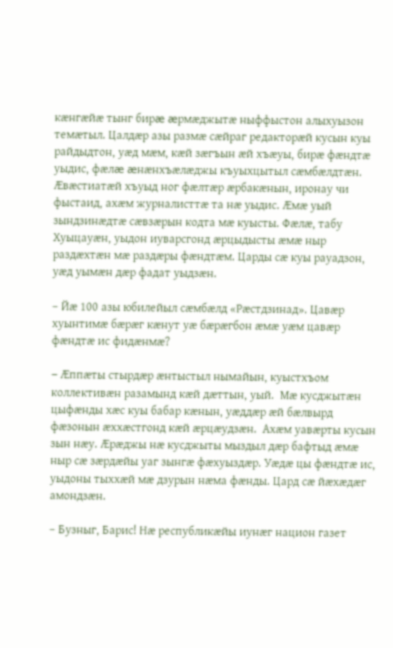кæнгæйæ тынг бирæ æрмæджытæ ныффыстон алыхуызон темæтыл. Цалдæр азы размæ сæйраг редакторæй кусын куы райдыдтон, уæд мæм, кæй зæгъын æй хъæуы, бирæ фæндтæ уыдис, фæлæ æнæнхъæлæджы къуыхцытыл сæмбæлдтæн. Æвæстиатæй хъуыд ног фæлтæр æрбакæнын, иронау чи фыстаид, ахæм журналисттæ та нæ уыдис. Æмæ уый зындзинæдтæ сæвзæрын кодта мæ куысты. Фæлæ, табу Хуыцауæн, уыдон иуварсгонд æрцыдысты æмæ ныр раздæхтæн мæ раздæры фæндтæм. Царды сæ куы рауадзон, уæд уымæн дæр фадат уыдзæн.

– Йæ 100 азы юбилейыл сæмбæлд «Рæстдзинад». Цавæр хуынтимæ бæрæг кæнут уæ бæрæгбон æмæ уæм цавæр фæндтæ ис фидæнмæ?

– Æппæты стырдæр æнтыстыл нымайын, куыстхъом коллективæн разамынд кæй дæттын, уый.  Мæ кусджытæн цыфæнды хæс куы бабар кæнын, уæддæр æй бæлвырд фæзонын æххæстгонд кæй æрцæудзæн.  Ахæм уавæрты кусын зын нæу. Æрæджы нæ кусджыты мыздыл дæр бафтыд æмæ ныр сæ зæрдæйы уаг зынгæ фæхуыздæр. Уæдæ цы фæндтæ ис, уыдоны тыххæй мæ дзурын нæма фæнды. Цард сæ йæхæдæг амондзæн.

– Бузныг, Барис! Нæ республикæйы иунæг национ газет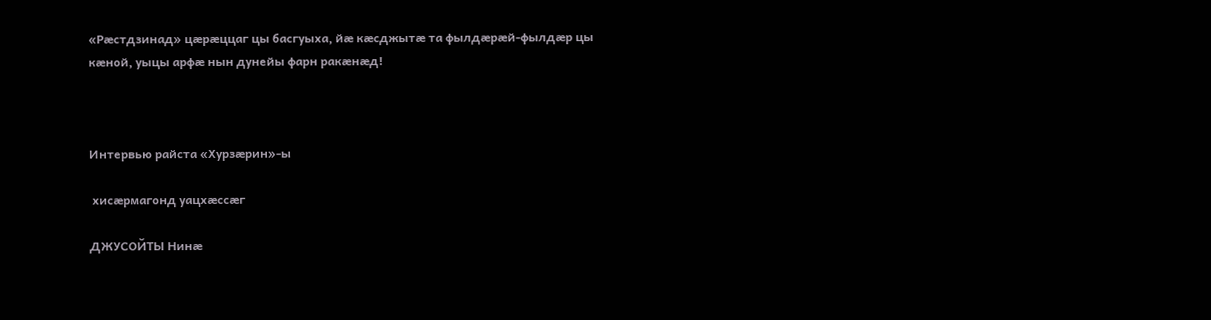«Рæстдзинад» цæрæццаг цы басгуыха, йæ кæсджытæ та фылдæрæй-фылдæр цы кæной, уыцы арфæ нын дунейы фарн ракæнæд!



Интервью райста «Хурзæрин»-ы

 хисæрмагонд уацхæссæг

ДЖУСОЙТЫ Нинæ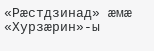«Рæстдзинад» æмæ «Хурзæрин»-ы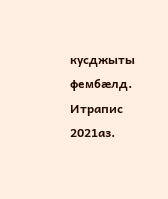кусджыты фембæлд. Итрапис 2021аз.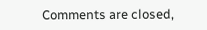Comments are closed,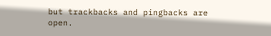but trackbacks and pingbacks are open.